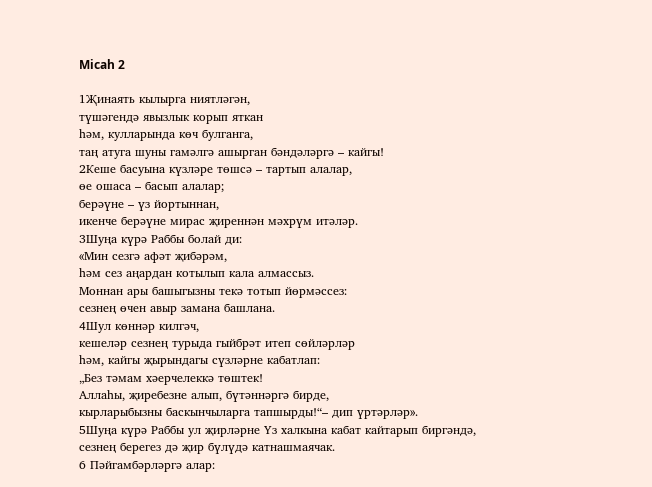Micah 2

1Җинаять кылырга ниятләгән,
түшәгендә явызлык корып яткан
һәм, кулларында көч булганга,
таң атуга шуны гамәлгә ашырган бәндәләргә – кайгы!
2Кеше басуына күзләре төшсә – тартып алалар,
өе ошаса – басып алалар;
берәүне – үз йортыннан,
икенче берәүне мирас җиреннән мәхрүм итәләр.
3Шуңа күрә Раббы болай ди:
«Мин сезгә афәт җибәрәм,
һәм сез аңардан котылып кала алмассыз.
Моннан ары башыгызны текә тотып йөрмәссез:
сезнең өчен авыр замана башлана.
4Шул көннәр килгәч,
кешеләр сезнең турыда гыйбрәт итеп сөйләрләр
һәм, кайгы җырындагы сүзләрне кабатлап:
„Без тәмам хәерчелеккә төштек!
Аллаһы, җиребезне алып, бүтәннәргә бирде,
кырларыбызны баскынчыларга тапшырды!“– дип үртәрләр».
5Шуңа күрә Раббы ул җирләрне Үз халкына кабат кайтарып биргәндә,
сезнең берегез дә җир бүлүдә катнашмаячак.
6 Пәйгамбәрләргә алар: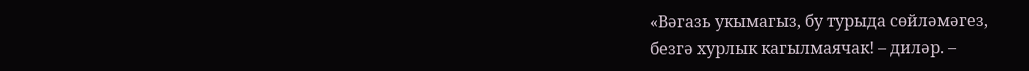«Вәгазь укымагыз, бу турыда сөйләмәгез,
безгә хурлык кагылмаячак! – диләр. –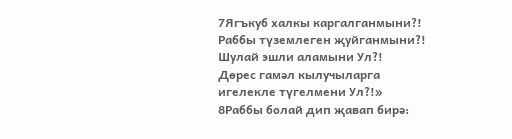7Ягъкуб халкы каргалганмыни?!
Раббы түземлеген җуйганмыни?!
Шулай эшли аламыни Ул?!
Дөрес гамәл кылучыларга игелекле түгелмени Ул?!»
8Раббы болай дип җавап бирә: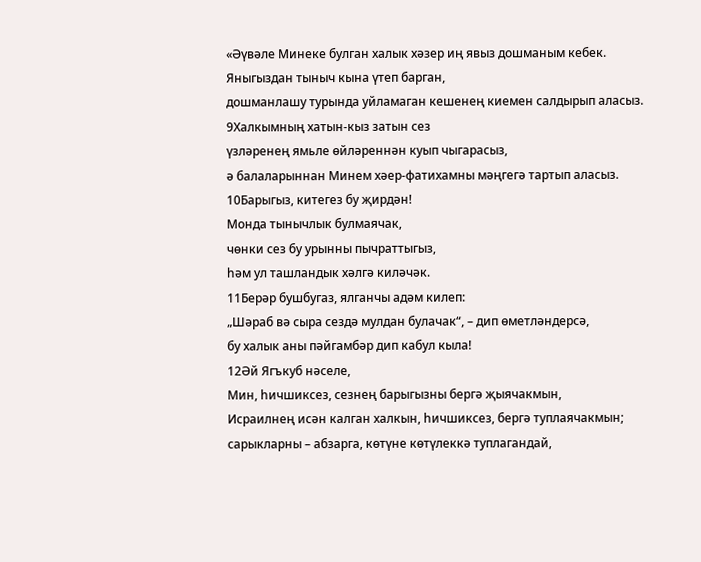«Әүвәле Минеке булган халык хәзер иң явыз дошманым кебек.
Яныгыздан тыныч кына үтеп барган,
дошманлашу турында уйламаган кешенең киемен салдырып аласыз.
9Халкымның хатын-кыз затын сез
үзләренең ямьле өйләреннән куып чыгарасыз,
ә балаларыннан Минем хәер-фатихамны мәңгегә тартып аласыз.
10Барыгыз, китегез бу җирдән!
Монда тынычлык булмаячак,
чөнки сез бу урынны пычраттыгыз,
һәм ул ташландык хәлгә киләчәк.
11Берәр бушбугаз, ялганчы адәм килеп:
„Шәраб вә сыра сездә мулдан булачак“, – дип өметләндерсә,
бу халык аны пәйгамбәр дип кабул кыла!
12Әй Ягъкуб нәселе,
Мин, һичшиксез, сезнең барыгызны бергә җыячакмын,
Исраилнең исән калган халкын, һичшиксез, бергә туплаячакмын;
сарыкларны – абзарга, көтүне көтүлеккә туплагандай,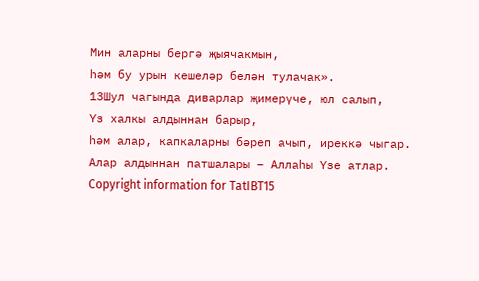Мин аларны бергә җыячакмын,
һәм бу урын кешеләр белән тулачак».
13Шул чагында диварлар җимерүче, юл салып,
Үз халкы алдыннан барыр,
һәм алар, капкаларны бәреп ачып, иреккә чыгар.
Алар алдыннан патшалары – Аллаһы Үзе атлар.
Copyright information for TatIBT15